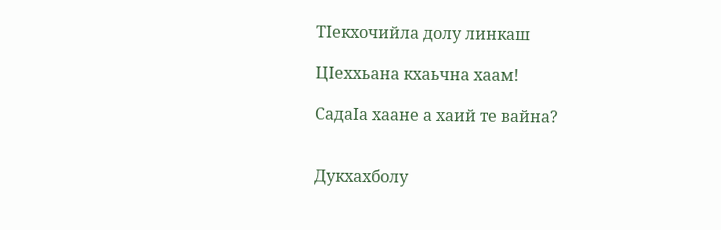ТIекхочийла долу линкаш

ЦIеххьана кхаьчна хаам!

СадаIа хаане а хаий те вайна?


Дукхахболу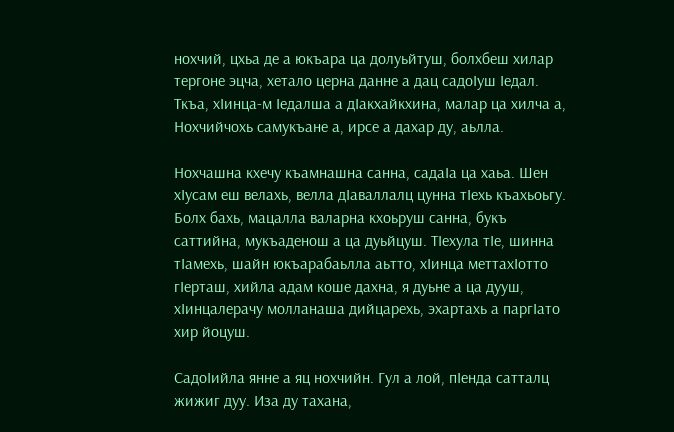нохчий, цхьа де а юкъара ца долуьйтуш, болхбеш хилар тергоне эцча, хетало церна данне а дац садоIуш Iедал. Ткъа, хIинца-м Iедалша а дIакхайкхина, малар ца хилча а, Нохчийчохь самукъане а, ирсе а дахар ду, аьлла.

Нохчашна кхечу къамнашна санна, садаIа ца хаьа. Шен хIусам еш велахь, велла дIаваллалц цунна тIехь къахьоьгу. Болх бахь, мацалла валарна кхоьруш санна, букъ саттийна, мукъаденош а ца дуьйцуш. ТIехула тIе, шинна тIамехь, шайн юкъарабаьлла аьтто, хIинца меттахIотто гIерташ, хийла адам коше дахна, я дуьне а ца дууш, хIинцалерачу молланаша дийцарехь, эхартахь а паргIато хир йоцуш.

СадоIийла янне а яц нохчийн. Гул а лой, пIенда сатталц жижиг дуу. Иза ду тахана,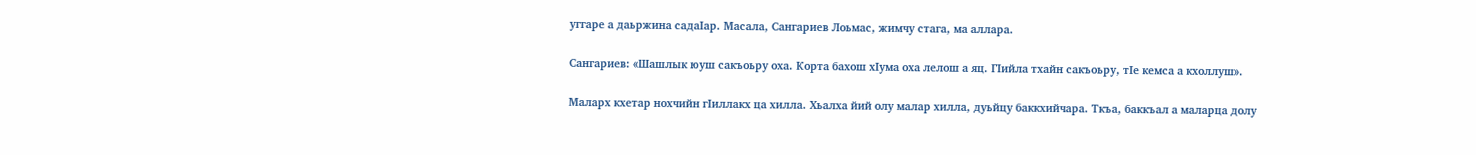уггаре а даьржина садаIар. Масала, Сангариев Лоьмас, жимчу стага, ма аллара.

Сангариев: «Шашлык юуш сакъоьру оха. Корта бахош хIума оха лелош а яц. ГIийла тхайн сакъоьру, тIе кемса а кхоллуш».

Маларх кхетар нохчийн гIиллакх ца хилла. Хьалха йий олу малар хилла, дуьйцу баккхийчара. Ткъа, баккъал а маларца долу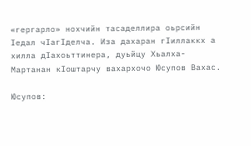«гергарло» нохчийн тасаделлира оьрсийн Iедал чIагIделча. Иза дахаран гIиллаккх а хилла дIахоьттинера, дуьйцу Хьалха-Мартанан кIоштарчу вахархочо Юсупов Вахас.

Юсупов: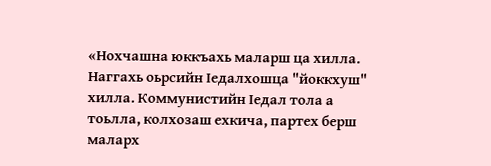«Нохчашна юккъахь маларш ца хилла. Наггахь оьрсийн Iедалхошца "йоккхуш" хилла. Коммунистийн Iедал тола а тоьлла, колхозаш ехкича, партех берш маларх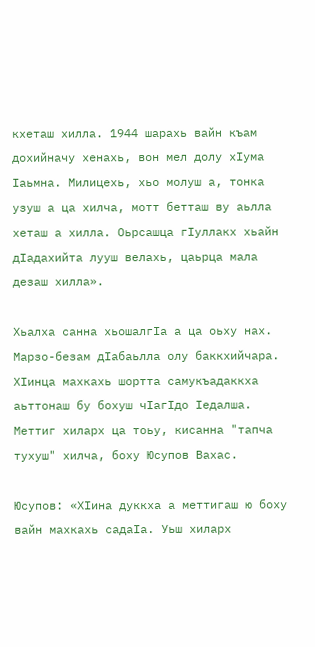кхеташ хилла. 1944 шарахь вайн къам дохийначу хенахь, вон мел долу хIума Iаьмна. Милицехь, хьо молуш а, тонка узуш а ца хилча, мотт бетташ ву аьлла хеташ а хилла. Оьрсашца гIуллакх хьайн дIадахийта лууш велахь, цаьрца мала дезаш хилла».

Хьалха санна хьошалгIа а ца оьху нах. Марзо-безам дIабаьлла олу баккхийчара. ХIинца махкахь шортта самукъадаккха аьттонаш бу бохуш чIагIдо Iедалша. Меттиг хиларх ца тоьу, кисанна "тапча тухуш" хилча, боху Юсупов Вахас.

Юсупов: «ХIина дуккха а меттигаш ю боху вайн махкахь садаIа. Уьш хиларх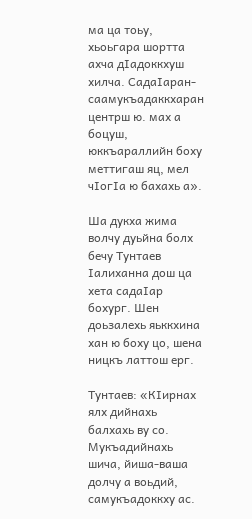ма ца тоьу, хьоьгара шортта ахча дIадоккхуш хилча. СадаIаран-саамукъадаккхаран центрш ю. мах а боцуш, юккъараллийн боху меттигаш яц, мел чIогIа ю бахахь а».

Ша дукха жима волчу дуьйна болх бечу Тунтаев Iалиханна дош ца хета садаIар бохург. Шен доьзалехь яьккхина хан ю боху цо, шена ницкъ латтош ерг.

Тунтаев: «КIирнах ялх дийнахь балхахь ву со. Мукъадийнахь шича, йиша-ваша долчу а воьдий, самукъадоккху ас.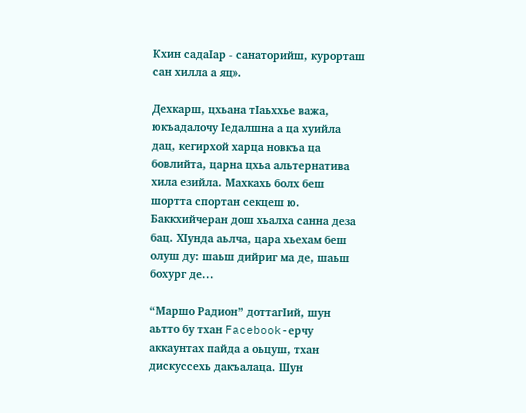Кхин садаIар - санаторийш, курорташ сан хилла а яц».

Дехкарш, цхьана тIаьххье важа, юкъадалочу Iедалшна а ца хуийла дац, кегирхой харца новкъа ца бовлийта, царна цхьа альтернатива хила езийла. Махкахь болх беш шортта спортан секцеш ю. Баккхийчеран дош хьалха санна деза бац. ХIунда аьлча, цара хьехам беш олуш ду: шаьш дийриг ма де, шаьш бохург де...

“Маршо Радион” доттагIий, шун аьтто бу тхан Facebook-ерчу аккаунтах пайда а оьцуш, тхан дискуссехь дакъалаца. Шун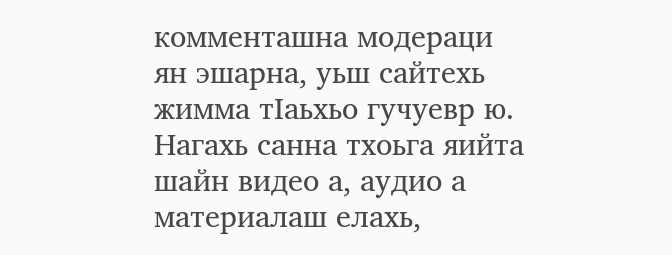комменташна модераци ян эшарна, уьш сайтехь жимма тIаьхьо гучуевр ю. Нагахь санна тхоьга яийта шайн видео а, аудио а материалаш елахь,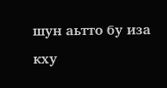шун аьтто бу иза кху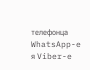телефонца WhatsApp-e я Viber-e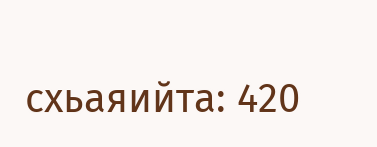схьаяийта: 420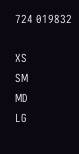724 019832

XS
SM
MD
LG